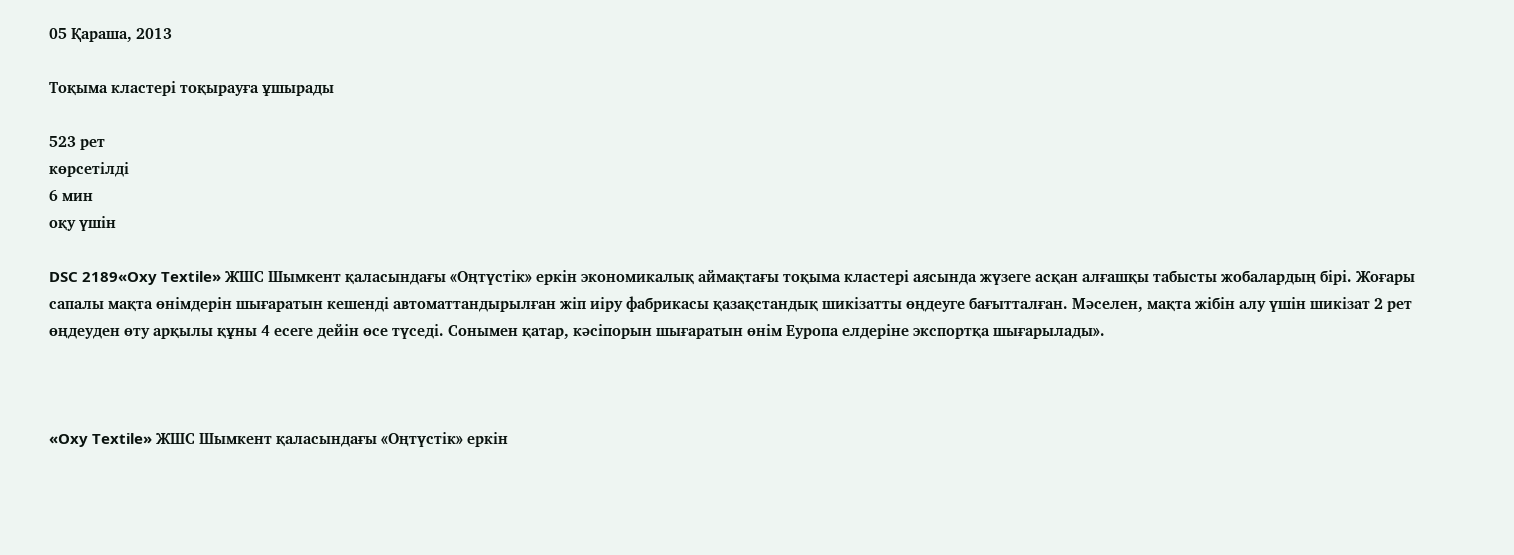05 Қараша, 2013

Тоқыма кластері тоқырауға ұшырады

523 рет
көрсетілді
6 мин
оқу үшін

DSC 2189«Oxy Textile» ЖШС Шымкент қаласындағы «Оңтүстік» еркін экономикалық аймақтағы тоқыма кластері аясында жүзеге асқан алғашқы табысты жобалардың бірі. Жоғары сапалы мақта өнімдерін шығаратын кешенді автоматтандырылған жіп иіру фабрикасы қазақстандық шикізатты өңдеуге бағытталған. Мәселен, мақта жібін алу үшін шикізат 2 рет өңдеуден өту арқылы құны 4 есеге дейін өсе түседі. Сонымен қатар, кәсіпорын шығаратын өнім Еуропа елдеріне экспортқа шығарылады».



«Oxy Textile» ЖШС Шымкент қаласындағы «Оңтүстік» еркін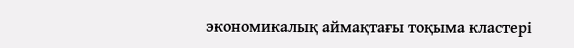экономикалық аймақтағы тоқыма кластері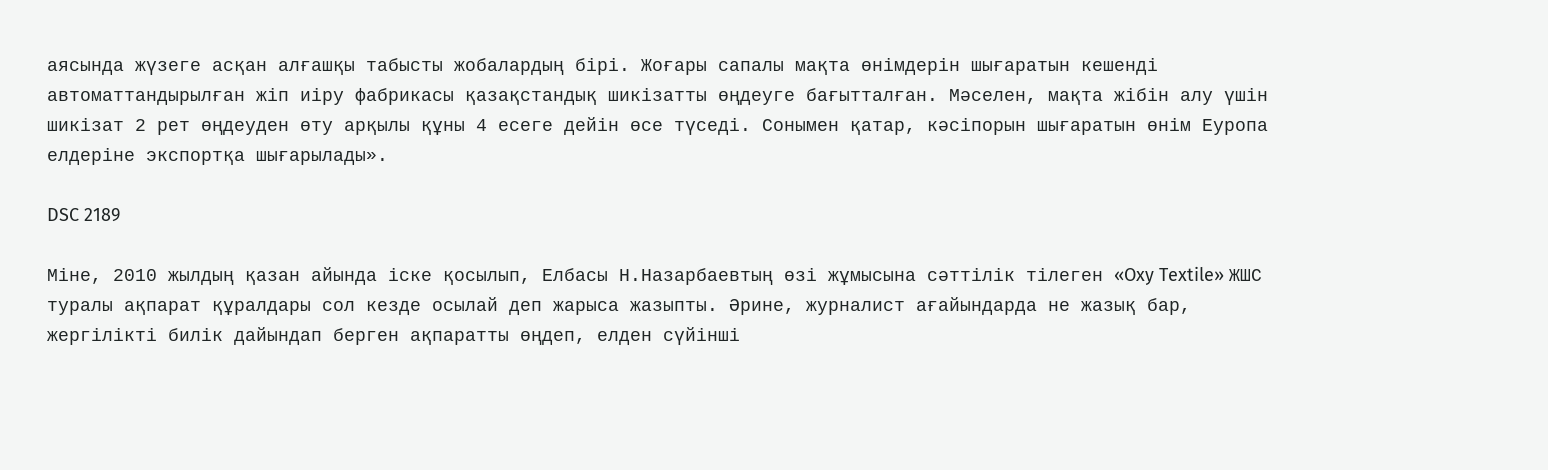аясында жүзеге асқан алғашқы табысты жобалардың бірі. Жоғары сапалы мақта өнімдерін шығаратын кешенді автоматтандырылған жіп иіру фабрикасы қазақстандық шикізатты өңдеуге бағытталған. Мәселен, мақта жібін алу үшін шикізат 2 рет өңдеуден өту арқылы құны 4 есеге дейін өсе түседі. Сонымен қатар, кәсіпорын шығаратын өнім Еуропа елдеріне экспортқа шығарылады».

DSC 2189

Міне, 2010 жылдың қазан айында іске қосылып, Елбасы Н.Назарбаевтың өзі жұмысына сәттілік тілеген «Oxy Textile» ЖШС туралы ақпарат құралдары сол кезде осылай деп жарыса жазыпты. Әрине, журналист ағайындарда не жазық бар, жергілікті билік дайындап берген ақпаратты өңдеп, елден сүйінші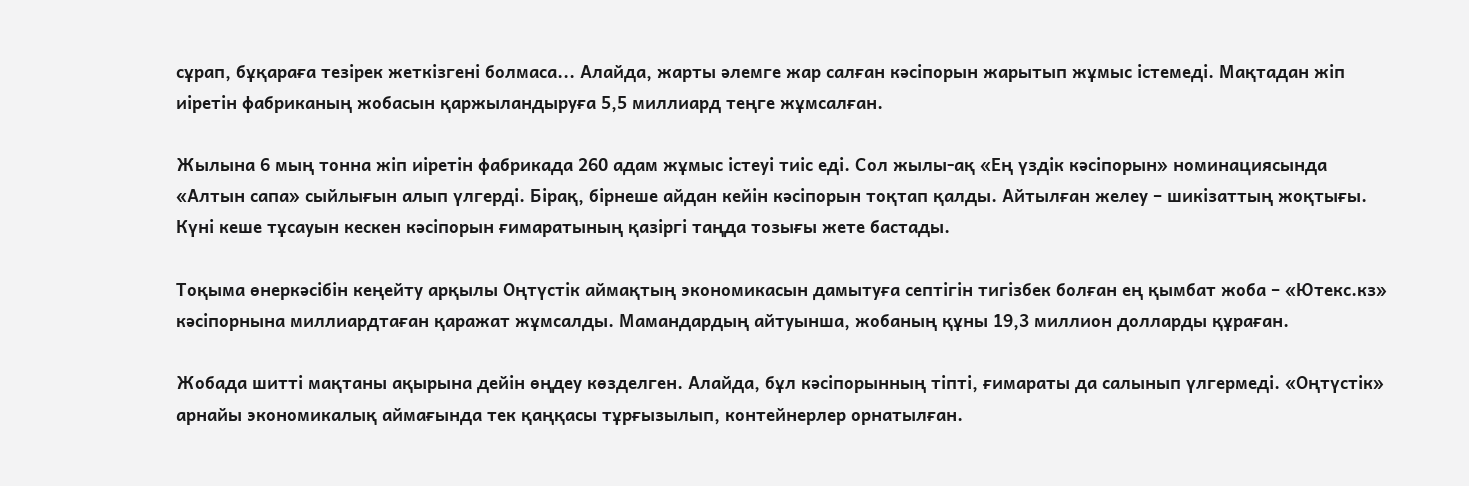сұрап, бұқараға тезірек жеткізгені болмаса... Алайда, жарты әлемге жар салған кәсіпорын жарытып жұмыс істемеді. Мақтадан жіп иіретін фабриканың жобасын қаржыландыруға 5,5 миллиард теңге жұмсалған.

Жылына 6 мың тонна жіп иіретін фабрикада 260 адам жұмыс істеуі тиіс еді. Сол жылы-ақ «Ең үздік кәсіпорын» номинациясында «Алтын сапа» сыйлығын алып үлгерді. Бірақ, бірнеше айдан кейін кәсіпорын тоқтап қалды. Айтылған желеу – шикізаттың жоқтығы. Күні кеше тұсауын кескен кәсіпорын ғимаратының қазіргі таңда тозығы жете бастады.

Тоқыма өнеркәсібін кеңейту арқылы Оңтүстік аймақтың экономикасын дамытуға септігін тигізбек болған ең қымбат жоба – «Ютекс.кз» кәсіпорнына миллиардтаған қаражат жұмсалды. Мамандардың айтуынша, жобаның құны 19,3 миллион долларды құраған.

Жобада шитті мақтаны ақырына дейін өңдеу көзделген. Алайда, бұл кәсіпорынның тіпті, ғимараты да салынып үлгермеді. «Оңтүстік» арнайы экономикалық аймағында тек қаңқасы тұрғызылып, контейнерлер орнатылған.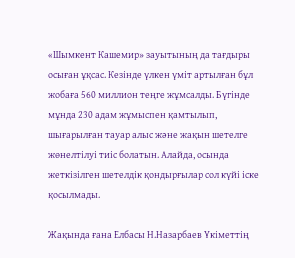«Шымкент Кашемир» зауытының да тағдыры осыған ұқсас. Кезінде үлкен үміт артылған бұл жобаға 560 миллион теңге жұмсалды. Бүгінде мұнда 230 адам жұмыспен қамтылып, шығарылған тауар алыс және жақын шетелге жөнелтілуі тиіс болатын. Алайда, осында жеткізілген шетелдік қондырғылар сол күйі іске қосылмады.

Жақында ғана Елбасы Н.Назарбаев Үкіметтің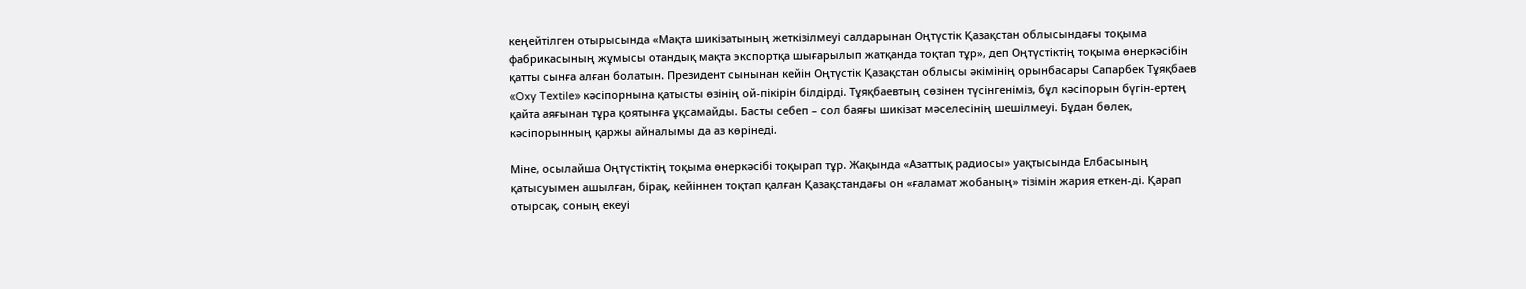кеңейтілген отырысында «Мақта шикізатының жеткізілмеуі салдарынан Оңтүстік Қазақстан облысындағы тоқыма фабрикасының жұмысы отандық мақта экспортқа шығарылып жатқанда тоқтап тұр», деп Оңтүстіктің тоқыма өнеркәсібін қатты сынға алған болатын. Президент сынынан кейін Оңтүстік Қазақстан облысы әкімінің орынбасары Сапарбек Тұяқбаев «Oxy Textile» кәсіпорнына қатысты өзінің ой-пікірін білдірді. Тұяқбаевтың сөзінен түсінгеніміз, бұл кәсіпорын бүгін-ертең қайта аяғынан тұра қоятынға ұқсамайды. Басты себеп – сол баяғы шикізат мәселесінің шешілмеуі. Бұдан бөлек, кәсіпорынның қаржы айналымы да аз көрінеді.

Міне, осылайша Оңтүстіктің тоқыма өнеркәсібі тоқырап тұр. Жақында «Азаттық радиосы» уақтысында Елбасының қатысуымен ашылған, бірақ, кейіннен тоқтап қалған Қазақстандағы он «ғаламат жобаның» тізімін жария еткен-ді. Қарап отырсақ, соның екеуі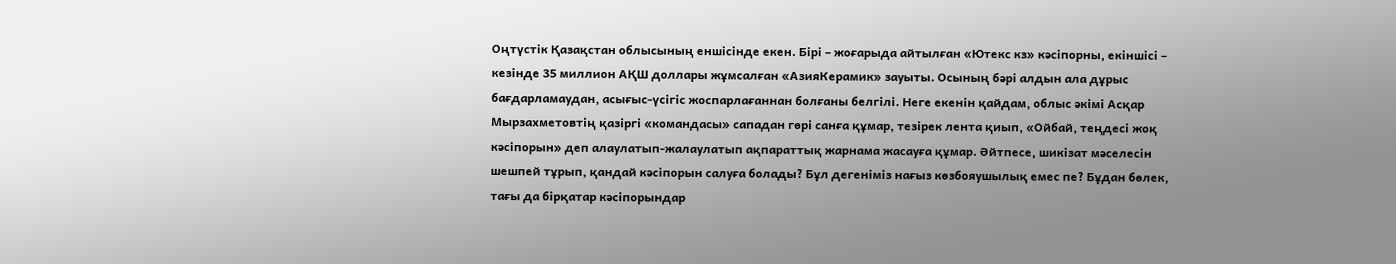Оңтүстік Қазақстан облысының еншісінде екен. Бірі – жоғарыда айтылған «Ютекс кз» кәсіпорны, екіншісі – кезінде 35 миллион АҚШ доллары жұмсалған «АзияКерамик» зауыты. Осының бәрі алдын ала дұрыс бағдарламаудан, асығыс-үсігіс жоспарлағаннан болғаны белгілі. Неге екенін қайдам, облыс әкімі Асқар Мырзахметовтің қазіргі «командасы» сападан гөрі санға құмар, тезірек лента қиып, «Ойбай, теңдесі жоқ кәсіпорын» деп алаулатып-жалаулатып ақпараттық жарнама жасауға құмар. Әйтпесе, шикізат мәселесін шешпей тұрып, қандай кәсіпорын салуға болады? Бұл дегеніміз нағыз көзбояушылық емес пе? Бұдан бөлек, тағы да бірқатар кәсіпорындар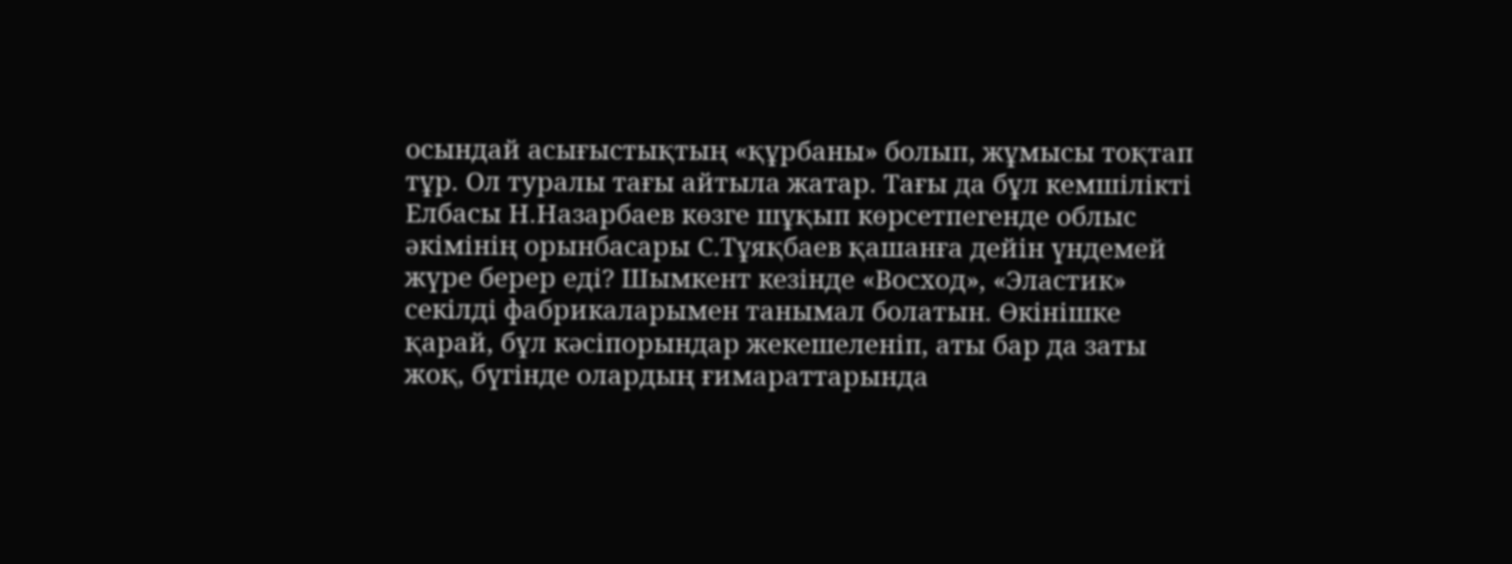осындай асығыстықтың «құрбаны» болып, жұмысы тоқтап тұр. Ол туралы тағы айтыла жатар. Тағы да бұл кемшілікті Елбасы Н.Назарбаев көзге шұқып көрсетпегенде облыс әкімінің орынбасары С.Тұяқбаев қашанға дейін үндемей жүре берер еді? Шымкент кезінде «Восход», «Эластик» секілді фабрикаларымен танымал болатын. Өкінішке қарай, бұл кәсіпорындар жекешеленіп, аты бар да заты жоқ, бүгінде олардың ғимараттарында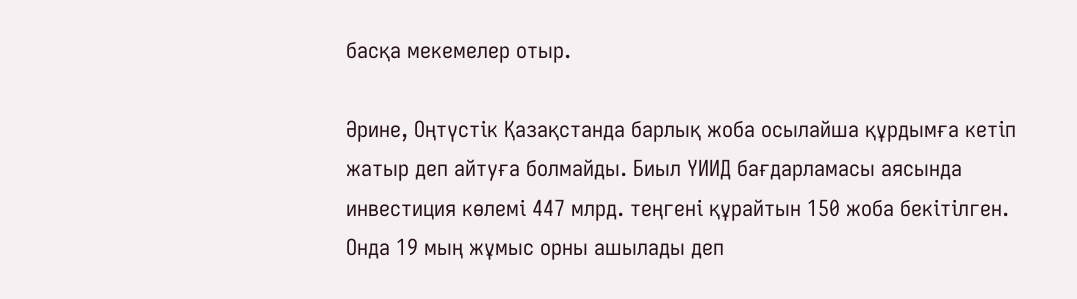басқа мекемелер отыр.

Әрине, Оңтүстік Қазақстанда барлық жоба осылайша құрдымға кетіп жатыр деп айтуға болмайды. Биыл ҮИИД бағдарламасы аясында инвестиция көлемі 447 млрд. теңгені құрайтын 150 жоба бекітілген. Онда 19 мың жұмыс орны ашылады деп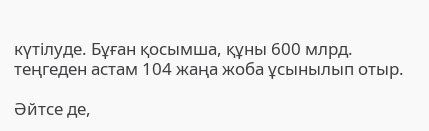күтілуде. Бұған қосымша, құны 600 млрд. теңгеден астам 104 жаңа жоба ұсынылып отыр.

Әйтсе де,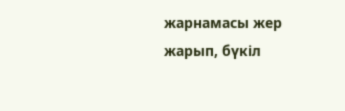жарнамасы жер жарып, бүкіл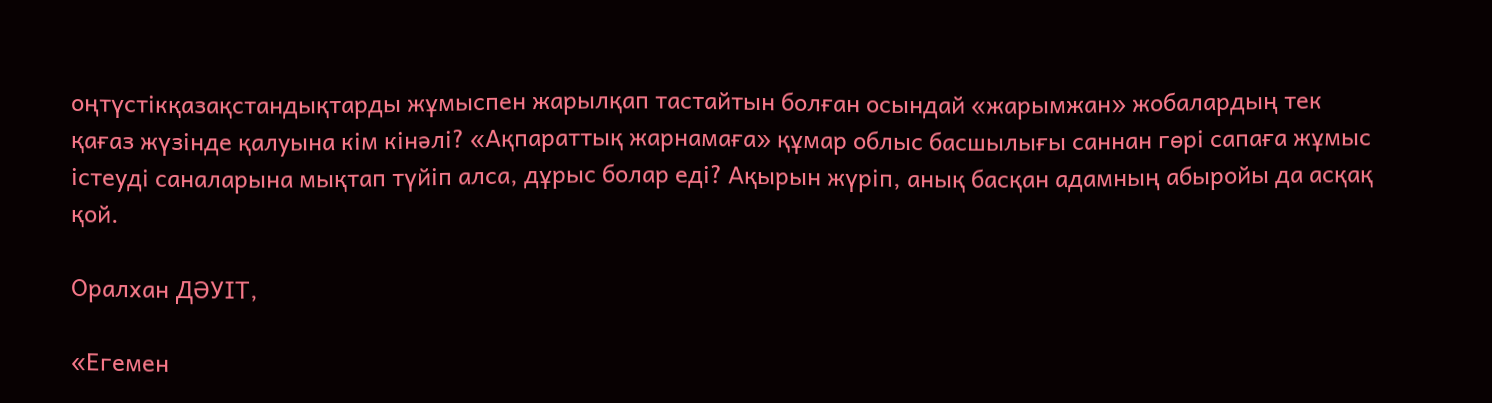оңтүстікқазақстандықтарды жұмыспен жарылқап тастайтын болған осындай «жарымжан» жобалардың тек қағаз жүзінде қалуына кім кінәлі? «Ақпараттық жарнамаға» құмар облыс басшылығы саннан гөрі сапаға жұмыс істеуді саналарына мықтап түйіп алса, дұрыс болар еді? Ақырын жүріп, анық басқан адамның абыройы да асқақ қой.

Оралхан ДӘУІТ,

«Егемен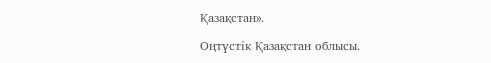Қазақстан».

Оңтүстік Қазақстан облысы.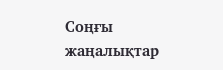Соңғы жаңалықтар